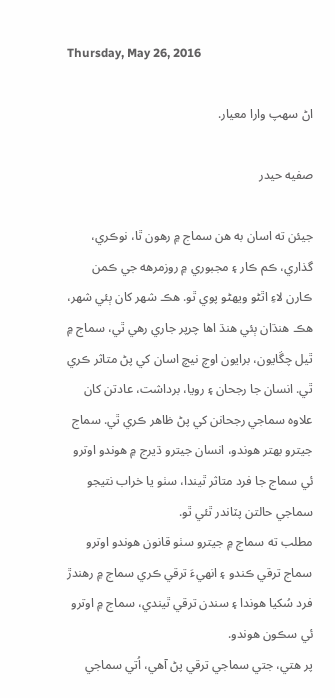Thursday, May 26, 2016

اڻ سهپ وارا معيار.

صفيه حيدر

جيئن ته اسان به هن سماج ۾ رهون ٿا، نوڪري، گذاري، ڪم ڪار ۽ مجبوري ۾ روزمرهه جي ڪمن ڪارن لاءِ اٿڻو ويهڻو پوي ٿو. هڪ شهر کان ٻئي شهر، هڪ هنڌان ٻئي هنڌ اها چرپر جاري رهي ٿي، سماج ۾ ٿيل چڱايون، برايون اوچ نيچ اسان کي پڻ متاثر ڪري ٿي. انسان جا رجحان ۽ رويا، برداشت، عادتن کان علاوه سماجي رجحانن کي پڻ ظاهر ڪري ٿي. سماج جيترو بهتر هوندو، انسان جيترو ڌيرج ۾ هوندو اوترو ئي سماج جا فرد متاثر ٿيندا، سٺو يا خراب نتيجو سماجي حالتن پٽاندر ٿئي ٿو.
مطلب ته سماج ۾ جيترو سٺو قانون هوندو اوترو سماج ترقي ڪندو ۽ انهيءَ ترقي ڪري سماج ۾ رهندڙ فرد سُکيا هوندا ۽ سندن ترقي ٿيندي، سماج ۾ اوترو ئي سڪون هوندو.
پر هتي، جتي سماجي ترقي پڻ آهي، اُتي سماجي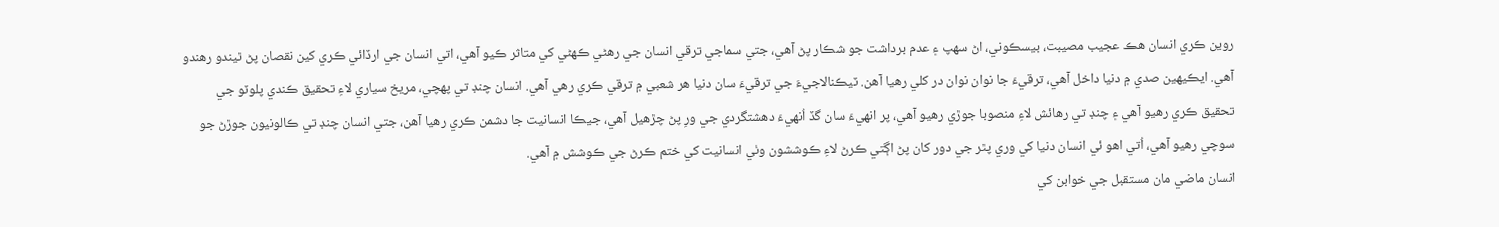روين ڪري انسان هڪ عجيب مصيبت، بيسڪوني، اڻ سهپ ۽ عدم برداشت جو شڪار پڻ آهي، جتي سماجي ترقي انسان جي رهڻي ڪهڻي کي متاثر ڪيو آهي، اتي انسان جي ارڏائي ڪري کين نقصان پڻ ٿيندو رهندو آهي. ايڪيهين صدي ۾ دنيا داخل آهي، ترقيءَ جا نوان نوان در کلي رهيا آهن. ٽيڪنالاجيءَ جي ترقيءَ سان دنيا هر شعبي ۾ ترقي ڪري رهي آهي. انسان چنڊ تي پهچي، مريخ سياري لاءِ تحقيق ڪندي پلوٽو جي تحقيق ڪري رهيو آهي ۽ چنڊ تي رهائش لاءِ منصوبا جوڙي رهيو آهي، پر انهيءَ سان گڏ اُنهيءَ دهشتگردي جي ورِ پڻ چڙهيل آهي، جيڪا انسانيت جا دشمن ڪري رهيا آهن، جتي انسان چنڊ تي ڪالونيون جوڙڻ جو سوچي رهيو آهي، اُتي اهو ئي انسان دنيا کي وري پٿر جي دور کان پڻ اڳتي ڪرڻ لاءِ ڪوششون وٺي انسانيت کي ختم ڪرڻ جي ڪوشش ۾ آهي.
انسان ماضي مان مستقبل جي خوابن کي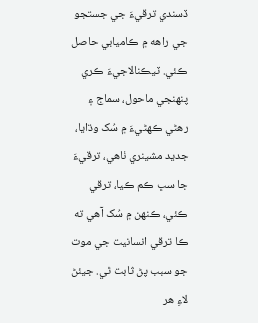ڏسندي ترقيءَ جي جستجو جي راهه ۾ ڪاميابي حاصل ڪئي. ٽيڪنالاجيءَ ڪري پنهنجي ماحول، سماج ۽ رهڻي ڪهڻيءَ ۾ سُک وڌايا، جديد مشينري ٺاهي، ترقيءَ جا سڀ ڪم ڪيا، ترقي ڪئي، ڪنهن ۾ سُک آهي ته ڪا ترقي انسانيت جي موت جو سبب پڻ ثابت ٿي. جيئڻ لاءِ هر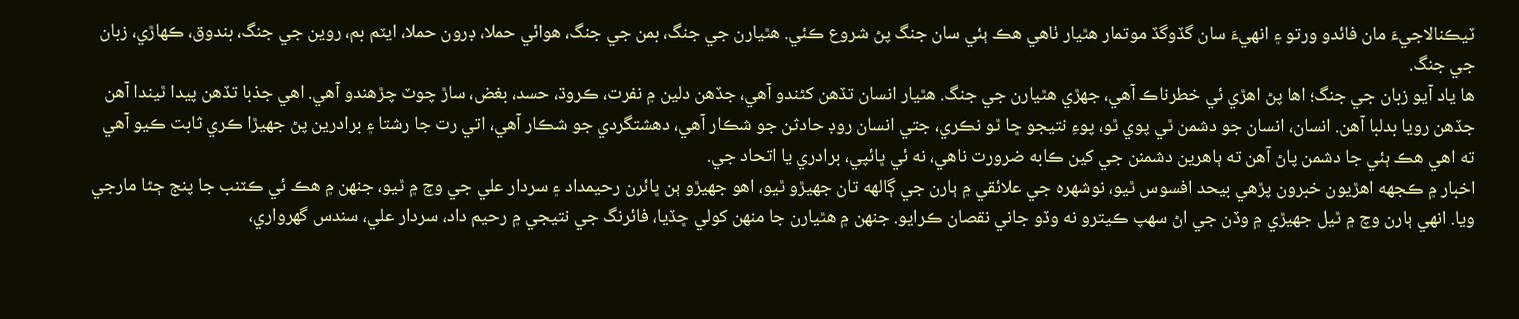ٽيڪنالاجيءَ مان فائدو ورتو ۽ انهيءَ سان گڏوگڏ موتمار هٿيار ٺاهي هڪ ٻئي سان جنگ پڻ شروع ڪئي. هٿيارن جي جنگ، بمن جي جنگ، هوائي حملا، ڊرون حملا، ايٽم بم، روين جي جنگ، بندوق، ڪهاڙي، زبان جي جنگ.
ها ياد آيو زبان جي جنگ؛ اها پڻ اهڙي ئي خطرناڪ آهي، جهڙي هٿيارن جي جنگ. هٿيار انسان تڏهن کڻندو آهي، جڏهن دلين ۾ نفرت، ڪروڌ، حسد، بغض، ساڙ چوٽ چڙهندو آهي. اهي جذبا تڏهن پيدا ٿيندا آهن جڏهن رويا بدلبا آهن. انسان، انسان جو دشمن ٿي پوي ٿو، پوءِ نتيجو ڇا ٿو نڪري، جتي انسان روڊ حادثن جو شڪار آهي، دهشتگردي جو شڪار آهي، اتي رت جا رشتا ۽ برادرين پڻ جهيڙا ڪري ثابت ڪيو آهي ته اهي هڪ ٻئي جا دشمن پاڻ آهن ته ٻاهرين دشمنن جي کين ڪابه ضرورت ناهي، نه ئي ڀائپي، برادري يا اتحاد جي.
اخبار ۾ ڪجهه اهڙيون خبرون پڙهي بيحد افسوس ٿيو، نوشهره جي علائقي ۾ ٻارن جي ڳالهه تان جهيڙو ٿيو، اهو جهيڙو ٻن ڀائرن رحيمداد ۽ سردار علي جي وچ ۾ ٿيو، جنهن ۾ هڪ ئي ڪٽنب جا پنج ڄڻا مارجي ويا. انهي ٻارن وچ ۾ ٿيل جهيڙي ۾ وڏن جي اڻ سهپ ڪيترو نه وڏو جاني نقصان ڪرايو. جنهن ۾ هٿيارن جا منهن کولي ڇڏيا، فائرنگ جي نتيجي ۾ رحيم داد، سردار علي، سندس گهرواري،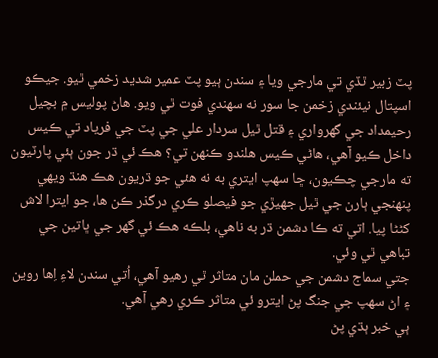پٽ زبير ٿڏي تي مارجي ويا ۽ سندن ٻيو پٽ عمير شديد زخمي ٿيو. جيڪو اسپتال نيئندي زخمن جا سور نه سهندي فوت ٿي ويو. هاڻ پوليس ۾ بچيل رحيمداد جي گهرواري ۽ قتل ٿيل سردار علي جي پٽ جي فرياد تي ڪيس داخل ڪيو آهي، هاڻي ڪيس هلندو ڪنهن تي؟ هڪ ئي ڌر جون ٻئي پارٽيون ته مارجي چڪيون، ڇا سهپ ايتري به نه هئي جو ڌريون هڪ هنڌ ويهي پنهنجي ٻارن جي ٿيل جهيڙي جو فيصلو ڪري درگذر ڪن ها، جو ايترا لاش کڻڻا پيا. اتي ته ڪا دشمن ڌر به ناهي، بلڪه هڪ ئي گهر جي ڀاتين جي تباهي ٿي وئي.
جتي سماج دشمن جي حملن مان متاثر ٿي رهيو آهي، اُتي سندن لاءِ اِها روين ۽ اڻ سهپ جي جنگ پڻ ايترو ئي متاثر ڪري رهي آهي.
ٻي خبر ٻڌي پڻ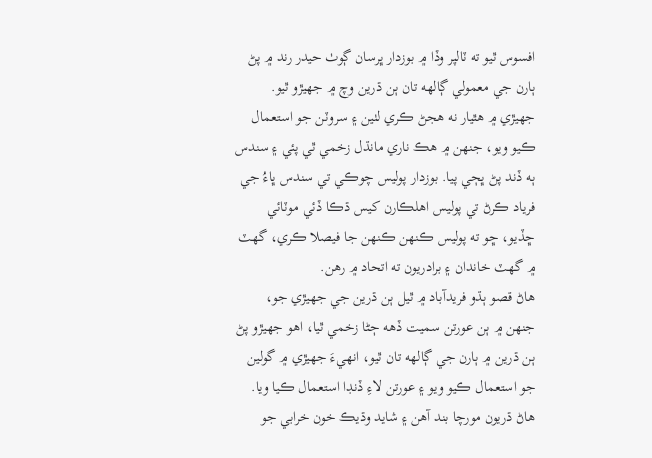افسوس ٿيو ته ٽالپر وڏا ۾ بوزدار ڀرسان ڳوٺ حيدر رند ۾ پڻ ٻارن جي معمولي ڳالهه تان ٻن ڌرين وچ ۾ جهيڙو ٿيو. جهيڙي ۾ هٿيار نه هجڻ ڪري لٺين ۽ سروٽن جو استعمال ڪيو ويو، جنهن ۾ هڪ ناري مانڌل زخمي ٿي پئي ۽ سندس ٻه ڏند پڻ ڀڄي پيا. بوزدار پوليس چوڪي تي سندس ڀاءُ جي فرياد ڪرڻ تي پوليس اهلڪارن کيس ڌڪا ڏئي موٽائي ڇڏيو، ڇو ته پوليس ڪنهن ڪنهن جا فيصلا ڪري، گهٽ ۾ گهٽ خاندان ۽ برادريون ته اتحاد ۾ رهن.
هاڻ قصو ٻڌو فريدآباد ۾ ٿيل ٻن ڌرين جي جهيڙي جو، جنهن ۾ ٻن عورتن سميت ڏهه ڄڻا زخمي ٿيا، اهو جهيڙو پڻ ٻن ڌرين ۾ ٻارن جي ڳالهه تان ٿيو، انهيءَ جهيڙي ۾ گولين جو استعمال ڪيو ويو ۽ عورتن لاءِ ڏنڊا استعمال ڪيا ويا. هاڻ ڌريون مورچا بند آهن ۽ شايد وڌيڪ خون خرابي جو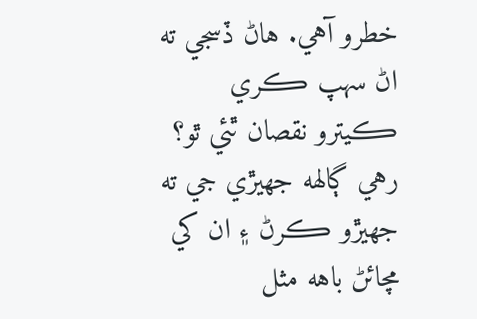خطرو آهي. هاڻ ڏسجي ته اڻ سهپ ڪري ڪيترو نقصان ٿئي ٿو؟ رهي ڳالهه جهيڙي جي ته جهيڙو ڪرڻ ۽ ان کي مچائڻ باهه مثل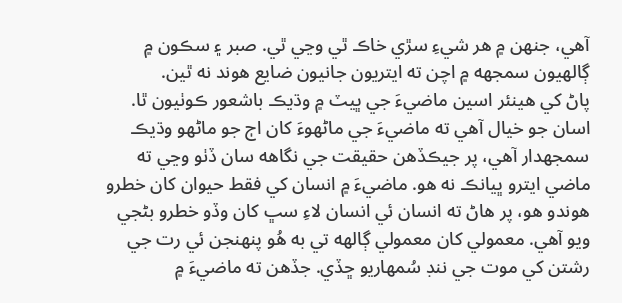آهي، جنهن ۾ هر شيءِ سڙي خاڪ ٿي وڃي ٿي. صبر ۽ سڪون ۾ ڳالهيون سمجهه ۾ اچن ته ايتريون جانيون ضايع هوند نه ٿين.
پاڻ کي هينئر اسين ماضيءَ جي ڀيٽ ۾ وڌيڪ باشعور ڪوٺيون ٿا. اسان جو خيال آهي ته ماضيءَ جي ماڻهوءَ کان اڄ جو ماڻهو وڌيڪ سمجهدار آهي، پر جيڪڏهن حقيقت جي نگاهه سان ڏٺو وڃي ته ماضي ايترو ڀيانڪ نه هو. ماضيءَ ۾ انسان کي فقط حيوان کان خطرو هوندو هو، پر هاڻ ته انسان ئي انسان لاءِ سڀ کان وڏو خطرو بڻجي ويو آهي. معمولي کان معمولي ڳالهه تي به هُو پنهنجن ئي رت جي رشتن کي موت جي ننڊ سُمهاريو ڇڏي. جڏهن ته ماضيءَ ۾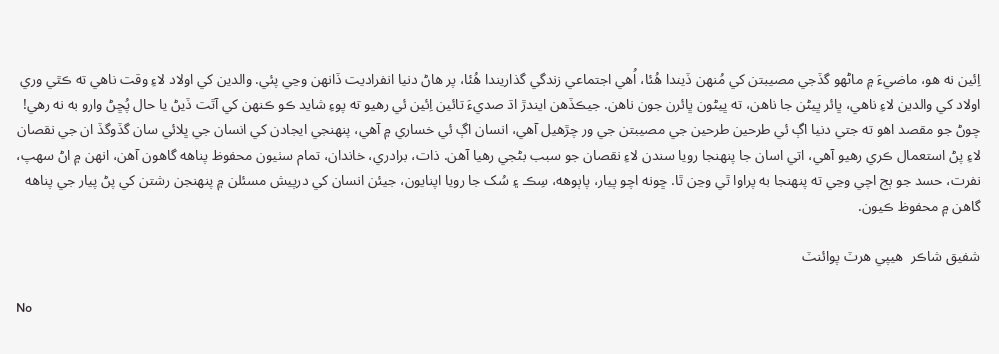اِئين نه هو، ماضيءَ ۾ ماڻهو گڏجي مصيبتن کي مُنهن ڏيندا هُئا، اُهي اجتماعي زندگي گذاريندا هُئا، پر هاڻ دنيا انفراديت ڏانهن وڃي پئي. والدين کي اولاد لاءِ وقت ناهي ته ڪٿي وري اولاد کي والدين لاءِ ناهي، ڀائر ڀيڻن جا ناهن، ته ڀيڻون ڀائرن جون ناهن. جيڪڏهن ايندڙ اڌ صديءَ تائين اِئين ئي رهيو ته پوءِ شايد ڪو ڪنهن کي آٿت ڏيڻ يا حال پُڇڻ وارو به نه رهي!
چوڻ جو مقصد اهو ته جتي دنيا اڳ ئي طرحين طرحين جي مصيبتن جي ور چڙهيل آهي، انسان اڳ ئي خساري ۾ آهي، پنهنجي ايجادن کي انسان جي ڀلائي سان گڏوگڏ ان جي نقصان لاءِ پڻ استعمال ڪري رهيو آهي، اتي اسان جا پنهنجا رويا سندن لاءِ نقصان جو سبب بڻجي رهيا آهن. ذات، برادري، خاندان، تمام سٺيون محفوظ پناهه گاهون آهن، انهن ۾ اڻ سهپ، نفرت، حسد جو ٻج اچي وڃي ته پنهنجا به پراوا ٿي وڃن ٿا. ڇونه اچو پيار، پاٻوهه، سِڪ ۽ سُک جا رويا اپنايون، جيئن انسان کي درپيش مسئلن ۾ پنهنجن رشتن کي پڻ پيار جي پناهه گاهن ۾ محفوظ ڪيون.

شفيق شاڪر  هيپي هرٽ پوائنٽ

No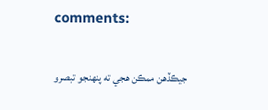comments:

جيڪڏهن ممڪن هجي ته پنهنجو تبصرو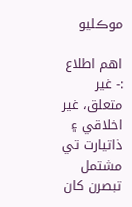موڪليو

اهم اطلاع :- غير متعلق، غير اخلاقي ۽ ذاتيارت تي مشتمل تبصرن کان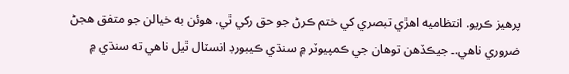پرهيز ڪريو. انتظاميه اهڙي تبصري کي ختم ڪرڻ جو حق رکي ٿي. هوئن به خيالن جو متفق هجڻ ضروري ناهي.۔ جيڪڏهن توهان جي ڪمپيوٽر ۾ سنڌي ڪيبورڊ انسٽال ٿيل ناهي ته سنڌي ۾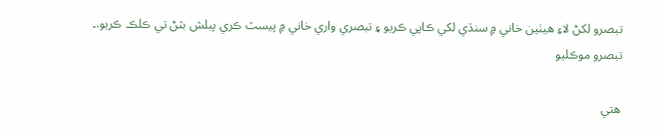تبصرو لکڻ لاءِ هيٺين خاني ۾ سنڌي لکي ڪاپي ڪريو ۽ تبصري واري خاني ۾ پيسٽ ڪري پبلش بٽڻ تي ڪلڪ ڪريو.۔
تبصرو موڪليو

هتي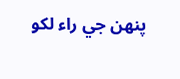پنهن جي راء لکو